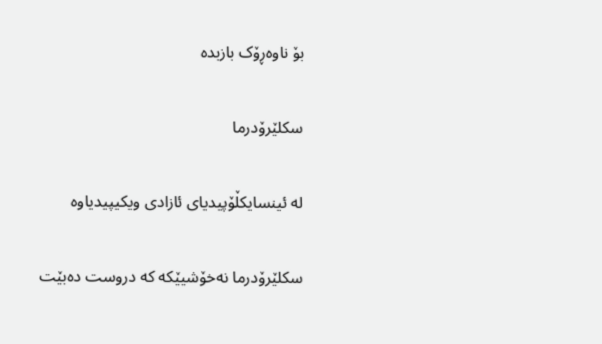بۆ ناوەڕۆک بازبدە

سکلێرۆدرما

لە ئینسایکڵۆپیدیای ئازادی ویکیپیدیاوە

سکلێرۆدرما نەخۆشیێکە کە دروست دەبێت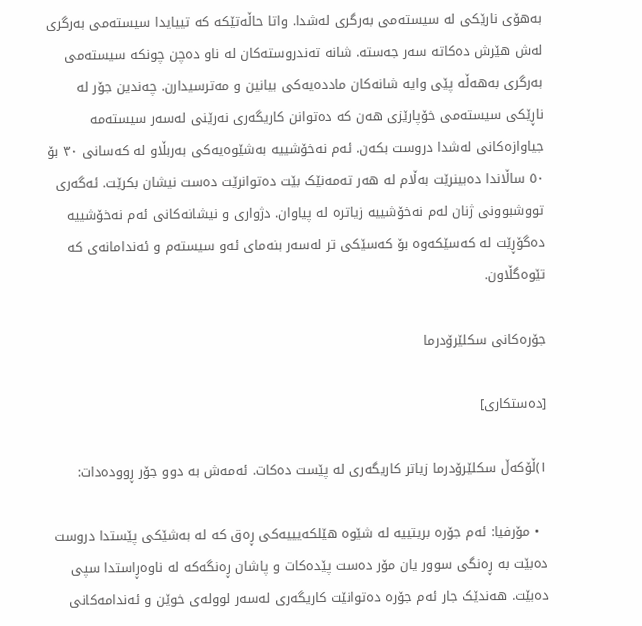بەھۆی نارێکی لە سیستەمی بەرگری لەشدا. واتا حاڵەتێکە کە تییایدا سیستەمی بەرگری لەش ھێرش دەکاتە سەر جەستە. شانە تەندروستەکان لە ناو دەچن چونکە سیستەمی بەرگری بەھەڵە پێی وایە شانەکان ماددەیەکی بیانین و مەترسیدارن. چەندین جۆر لە ناڕێکی سیستەمی خۆپارێزی ھەن کە دەتوانن کاریگەری نەرێنی لەسەر سیستەمە جیاوازەکانی لەشدا دروست بکەن. ئەم نەخۆشییە بەشێوەیەکی بەربڵاو لە کەسانی ٣٠ بۆ ٥٠ ساڵاندا دەبینرێت بەڵام لە ھەر تەمەنێک بێت دەتوانرێت دەست نیشان بکرێت. ئەگەری تووشبوونی ژنان لەم نەخۆشییە زیاترە لە پیاوان. دژواری و نیشانەکانی ئەم نەخۆشییە دەگۆڕێت لە کەسێکەوە بۆ کەسێکی تر لەسەر بنەمای ئەو سیستەم و ئەندامانەی کە تێوەگڵاون.

جۆرەکانی سکلێرۆدرما

[دەستکاری]

١)ڵۆکەڵ سکلێرۆدرما زیاتر کاریگەری لە پێست دەکات. ئەمەش بە دوو جۆر ڕوودەدات:

  • مۆرفیا: ئەم جۆرە بریتییە لە شێوە ھێلکەیییەکی ڕەق کە لە بەشێکی پێستدا دروست دەبێت بە ڕەنگی سوور یان مۆر دەست پێدەکات و پاشان ڕەنگەکە لە ناوەڕاستدا سپی دەبێت. ھەندێک جار ئەم جۆرە دەتوانێت کاریگەری لەسەر لوولەی خوێن و ئەندامەکانی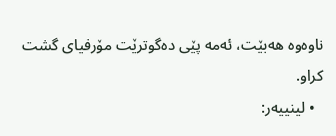ناوەوە ھەبێت، ئەمە پێی دەگوترێت مۆرفیای گشت کراو.
  • لینییەر: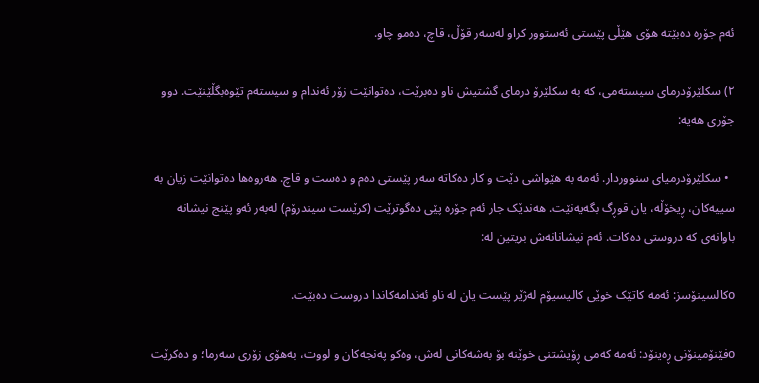ئەم جۆرە دەبێتە ھۆی ھێڵی پێستی ئەستوور کراو لەسەر قۆڵ، قاچ، دەمو چاو.

٢) سکلێرۆدرمای سیستەمی، کە بە سکلێرۆ درمای گشتیش ناو دەبرێت، دەتوانێت زۆر ئەندام و سیستەم تێوەبگڵێنێت. دوو جۆری ھەیە:

  • سکلێرۆدرمیای سنووردار. ئەمە بە ھێواشی دێت و کار دەکاتە سەر پێستی دەم و دەست و قاچ. ھەروەھا دەتوانێت زیان بە سییەکان، ڕیخۆڵە، یان قوڕگ بگەیەنێت. ھەندێک جار ئەم جۆرە پێی دەگوترێت (کرێست سیندرۆم) لەبەر ئەو پێنج نیشانە باوانەی کە دروستی دەکات. ئەم نیشانانەش بریتین لە:

oکالسینۆسز: ئەمە کاتێک خوێی کالیسیۆم لەژێر پێست یان لە ناو ئەندامەکاندا دروست دەبێت.

oفێنۆمینۆنی ڕەینۆد: ئەمە کەمی ڕۆیشتنی خوێنە بۆ بەشەکانی لەش، وەکو پەنجەکان و لووت، بەھۆی زۆری سەرما؛ و دەکرێت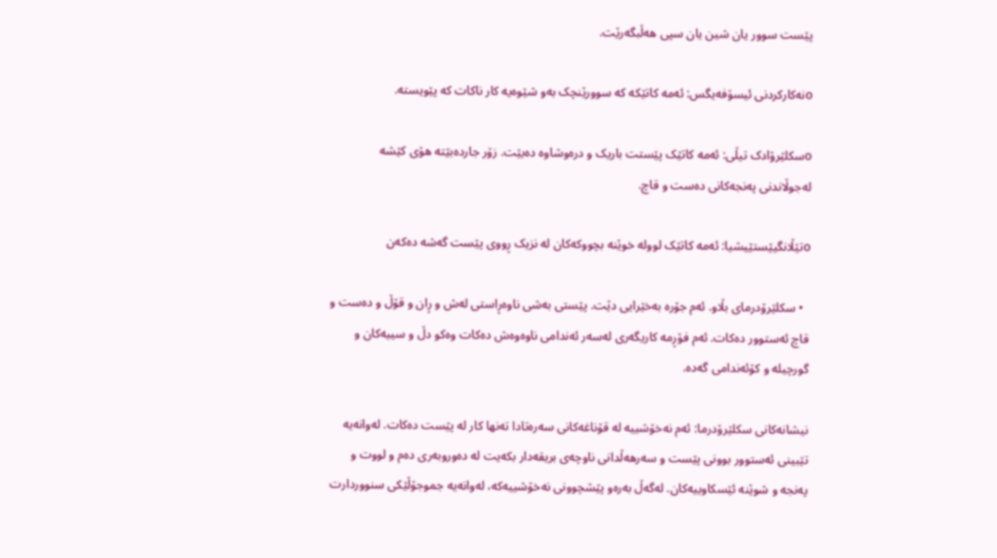پێست سوور یان شین یان سپی ھەڵبگەرێت.

oنەکارکردنی ئیسۆفەیگس: ئەمە کاتێکە کە سوورێنچک بەو شێوەیە کار ناکات کە پێویستە.

oسکلێرۆادک تیڵی: ئەمە کاتێک پێستت باریک و درەوشاوە دەبێت. زۆر جاردەبێتە ھۆی کێشە لەجوڵاندنی پەنجەکانی دەست و قاچ.

oتێڵانگیێستێیشیا: ئەمە کاتێک لوولە خوێنە بچووکەکان لە نزیک ڕووی پێست گەشە دەکەن

  • سکلێرۆدرمای بڵاو. ئەم جۆرە بەخێرایی دێت. پێستی بەشی ناوەڕاستی لەش و ڕان و قۆڵ و دەست و قاچ ئەستوور دەکات. ئەم فۆڕمە کاریگەری لەسەر ئەندامی ناوەوەش دەکات وەکو دڵ و سییەکان و گورچیلە و کۆئەندامی گەدە.

نیشانەکانی سکلێرۆدرما: ئەم نەخۆشییە لە قۆناغەکانی سەرەتادا تەنھا کار لە پێست دەکات. لەوانەیە تێبینی ئەستوور بوونی پێست و سەرھەڵدانی ناوچەی بریقەدار بکەیت لە دەوروبەری دەم و لووت و پەنجە و شوێنە ئێسکاوییەکان. لەگەڵ بەرەو پێشچوونی نەخۆشییەکە، لەوانەیە جموجۆڵێکی سنووردارت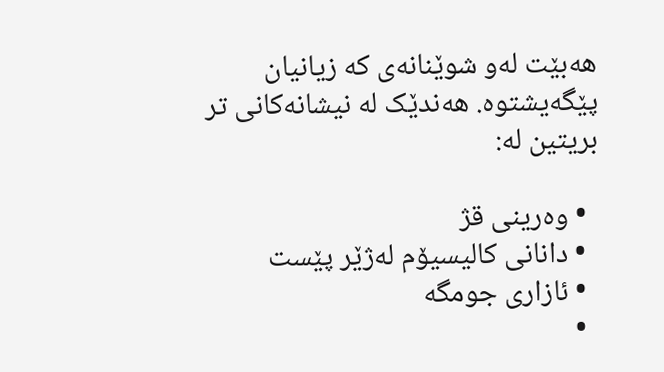ھەبێت لەو شوێنانەی کە زیانیان پێگەیشتوە. ھەندێک لە نیشانەکانی تر بریتین لە:

  • وەرینی قژ
  • دانانی کالیسیۆم لەژێر پێست
  • ئازاری جومگە
  •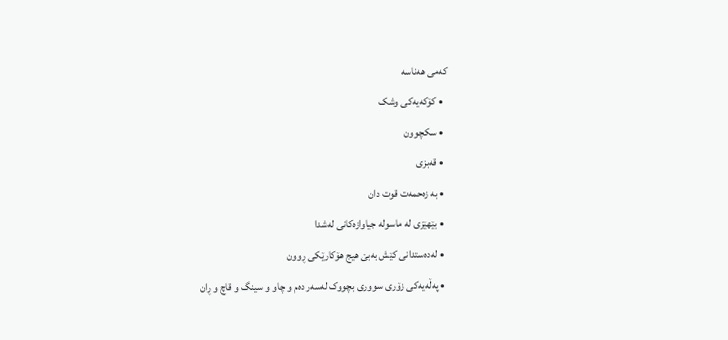کەمی ھەناسە
  • کۆکەیەکی وشک
  • سکچوون
  • قەبزی
  • بە زەحمەت قوت دان
  • بێھێزی لە ماسولە جیاوازەکانی لەشدا
  • لەدەستدانی کێش بەبێ ھیج ھۆکارێکی ڕوون
  • پەڵەیەکی زۆری سووری بچووک لەسەر دەم و چاو و سینگ و قاچ و ڕان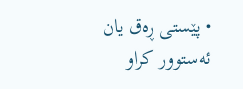• پێستی ڕەق یان ئەستوور کراو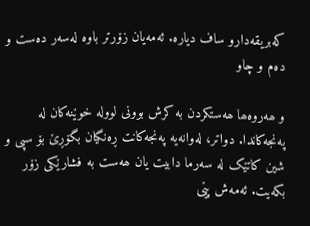کەبریقەدارو ساف دیارە. ئەمەیان زۆرتر باوە لەسەر دەست و دەم و چاو

و ھەروەھا ھەستکردن بە کرش بوونی لوولە خوێنەکان لە پەنجەکاندا. دواتر، لەوانەیە پەنجەکانت ڕەنگیان بگۆڕێ بۆ سپی و شین کاتێک لە سەرما دابیت یان ھەست بە فشارێکی زۆر بکەیت. ئەمەش پێی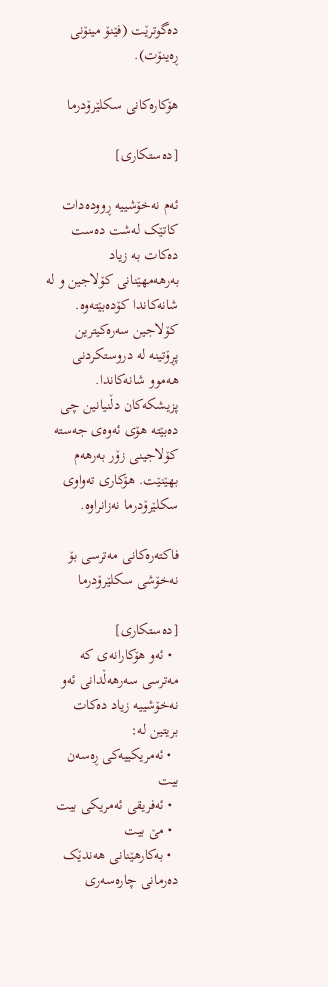دەگوترێت (فێنۆ مینۆنی ڕەینۆت).

ھۆکارەکانی سکلێرۆدرما

[دەستکاری]

ئەم نەخۆشییە ڕوودەدات کاتێک لەشت دەست دەکات بە زیاد بەرھەمھێنانی کۆلاجین و لە شانەکاندا کۆدەبێتەوە. کۆلاجین سەرەکیترین پڕۆتینە لە دروستکردنی ھەموو شانەکاندا. پزیشکەکان دڵنیانین چی دەبێتە ھۆی ئەوەی جەستە کۆلاجینی زۆر بەرھەم بھێنێت. ھۆکاری تەواوی سکلێرۆدرما نەزانراوە.

فاکتەرەکانی مەترسی بۆ نەخۆشی سکلێرۆدرما

[دەستکاری]
  • ئەو ھۆکارانەی کە مەترسی سەرھەڵدانی ئەو نەخۆشییە زیاد دەکات بریتین لە:
  • ئەمریکییەکی ڕەسەن بیت
  • ئەفریقی ئەمریکی بیت
  • مێ بیت
  • بەکارھێنانی ھەندێک دەرمانی چارەسەری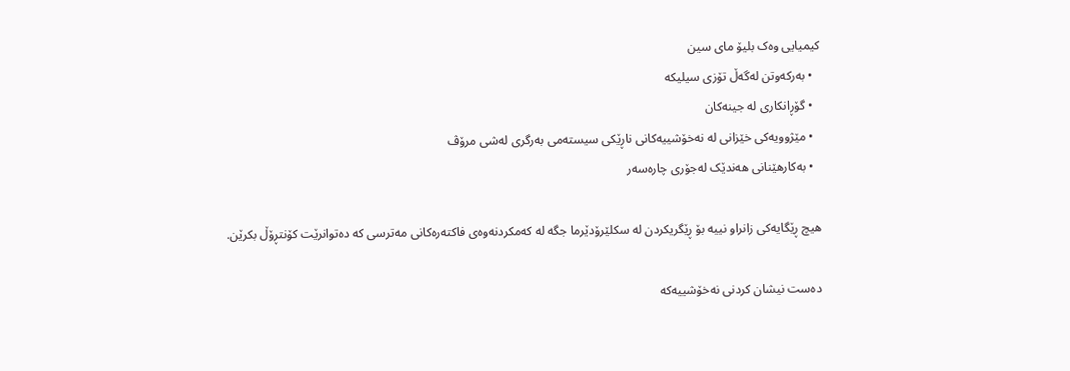کیمیایی وەک بلیۆ مای سین
  • بەرکەوتن لەگەڵ تۆزی سیلیکە
  • گۆڕانکاری لە جینەکان
  • مێژوویەکی خێزانی لە نەخۆشییەکانی ناڕێکی سیستەمی بەرگری لەشی مرۆڤ
  • بەکارھێنانی ھەندێک لەجۆری چارەسەر

ھیچ ڕێگایەکی زانراو نییە بۆ ڕێگریکردن لە سکلێرۆدێرما جگە لە کەمکردنەوەی فاکتەرەکانی مەترسی کە دەتوانرێت کۆنتڕۆڵ بکرێن.

دەست نیشان کردنی نەخۆشییەکە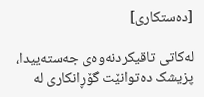[دەستکاری]

لەکاتی تاقیکردنەوەی جەستەییدا، پزیشک دەتوانێت گۆڕانکاری لە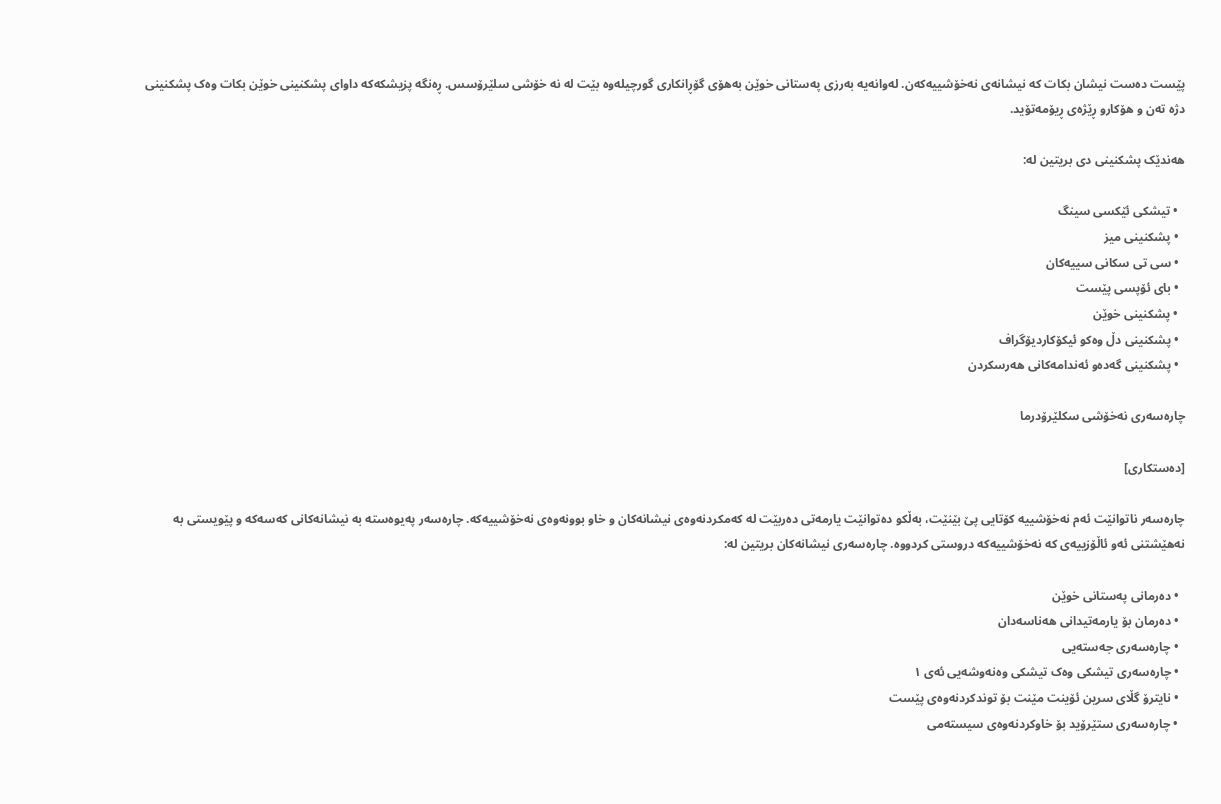پێست دەست نیشان بکات کە نیشانەی نەخۆشییەکەن. لەوانەیە بەرزی پەستانی خوێن بەھۆی گۆڕانکاری گورچیلەوە بێت لە نە خۆشی سلێرۆسس. ڕەنگە پزیشکەکە داوای پشکنینی خوێن بکات وەک پشکنینی دژە تەن و ھۆکارو ڕێژەی ڕیۆمەتۆید.

ھەندێک پشکنینی دی بریتین لە:

  • تیشکی ئێکسی سینگ
  • پشکنینی میز
  • سی تی سکانی سییەکان
  • بای ئۆپسی پێست
  • پشکنینی خوێن
  • پشکنینی دڵ وەکو ئیکۆکاردیۆگراف
  • پشکنینی گەدەو ئەندامەکانی ھەرسکردن

چارەسەری نەخۆشی سکلێرۆدرما

[دەستکاری]

چارەسەر ناتوانێت ئەم نەخۆشییە کۆتایی پێ بێنێت، بەڵکو دەتوانێت یارمەتی دەربێت لە کەمکردنەوەی نیشانەکان و خاو بوونەوەی نەخۆشییەکە. چارەسەر پەیوەستە بە نیشانەکانی کەسەکە و پێویستی بە نەھێشتنی ئەو ئاڵۆزییەی کە نەخۆشییەکە دروستی کردووە. چارەسەری نیشانەکان بریتین لە:

  • دەرمانی پەستانی خوێن
  • دەرمان بۆ یارمەتیدانی ھەناسەدان
  • چارەسەری جەستەیی
  • چارەسەری تیشکی وەک تیشکی وەنەوشەیی ئەی ١
  • نایترۆ گڵای سرین ئۆینت مێنت بۆ توندکردنەوەی پێست
  • چارەسەری ستێرۆید بۆ خاوکردنەوەی سیستەمی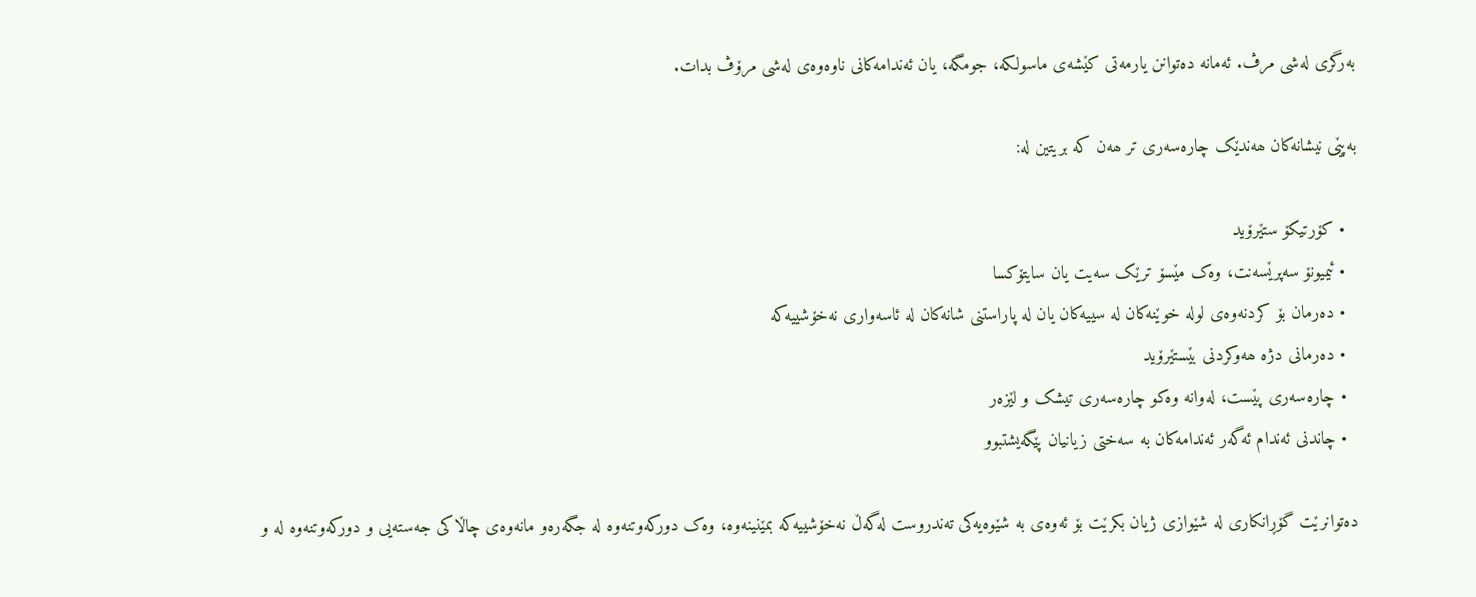بەرگری لەشی مرڤ. ئەمانە دەتوانن یارمەتی کێشەی ماسولکە، جومگە، یان ئەندامەکانی ناوەوەی لەشی مرۆڤ بدات.

بەپێی نیشانەکان ھەندێک چارەسەری تر ھەن کە بریتین لە:

  • کۆرتیکۆ ستێرۆید
  • ئیمیونۆ سەپرێسەنت، وەک مێسۆ ترێک سەیت یان سایتۆکسا
  • دەرمان بۆ کردنەوەی لولە خوێنەکان لە سییەکان یان لە پاراستنی شانەکان لە ئاسەواری نەخۆشییەکە
  • دەرمانی دژە ھەوکردنی بێستێرۆید
  • چارەسەری پێست، لەوانە وەکو چارەسەری تیشک و لێزەر
  • چاندنی ئەندام ئەگەر ئەندامەکان بە سەختی زیانیان پێگەیشتبوو

دەتوانرێت گۆڕانکاری لە شێوازی ژیان بکرێت بۆ ئەوەی بە شێوەیەکی تەندروست لەگەڵ نەخۆشییەکە بمێنینەوە، وەک دورکەوتنەوە لە جگەرەو مانەوەی چاڵاکی جەستەیی و دورکەوتنەوە لە و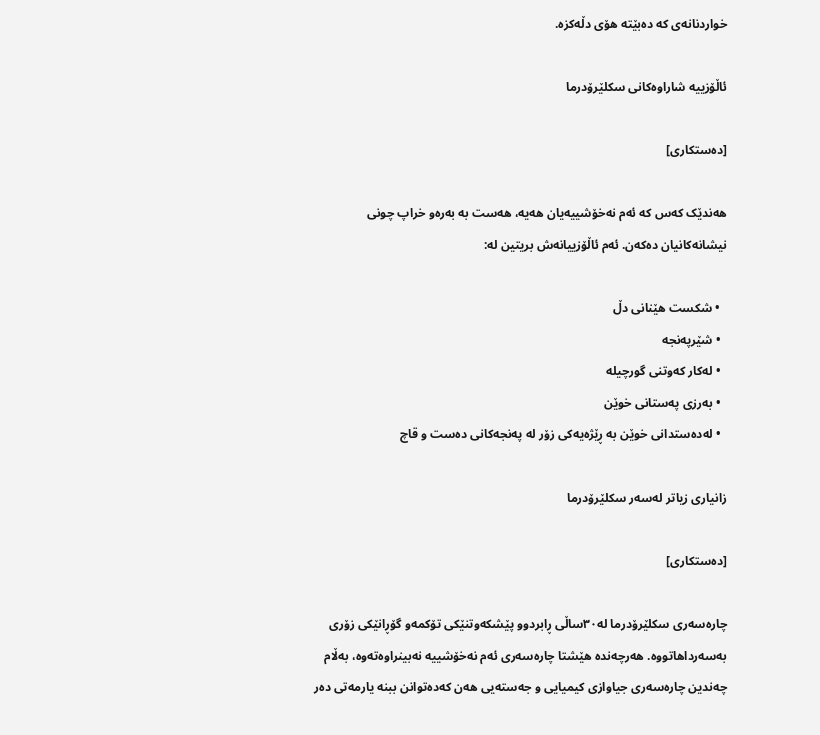خواردنانەی کە دەبێتە ھۆی دڵەکزە.

ئاڵۆزییە شاراوەکانی سکلێرۆدرما

[دەستکاری]

ھەندێک کەس کە ئەم نەخۆشییەیان ھەیە، ھەست بە بەرەو خراپ چونی نیشانەکانیان دەکەن. ئەم ئاڵۆزییانەش بریتین لە:

  • شکست ھێنانی دڵ
  • شێرپەنجە
  • لەکار کەوتنی گورچیلە
  • بەرزی پەستانی خوێن
  • لەدەستدانی خوێن بە ڕێژەیەکی زۆر لە پەنجەکانی دەست و قاچ

زانیاری زیاتر لەسەر سکلێرۆدرما

[دەستکاری]

چارەسەری سکلێرۆدرما لە٣٠ساڵی ڕابردوو پێشکەوتنێکی تۆکمەو گۆڕانێکی زۆری بەسەرداھاتووە. ھەرچەندە ھێشتا چارەسەری ئەم نەخۆشییە نەبینراوەتەوە، بەڵام چەندین چارەسەری جیاوازی کیمیایی و جەستەیی ھەن کەدەتوانن ببنە یارمەتی دەر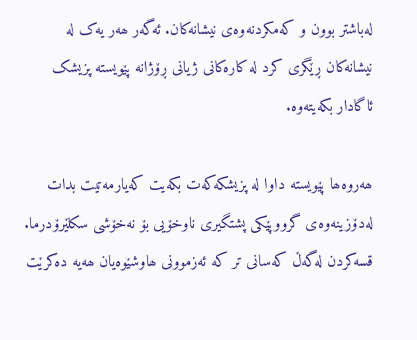لەباشتر بوون و کەمکردنەوەی نیشانەکان. ئەگەر ھەر یەک لە نیشانەکان ڕێگری کرد لە کارەکانی ژیانی ڕۆژانە پێویستە پزیشک ئاگادار بکەیتەوە.

ھەروەھا پێویستە داوا لە پزیشکەکەت بکەیت کەیارمەتیت بدات لەدۆزینەوەی گرووپێکی پشتگیری ناوخۆیی بۆ نەخۆشی سکلێرۆدرما. قسەکردن لەگەڵ کەسانی تر کە ئەزموونی ھاوشێوەیان ھەیە دەکرێت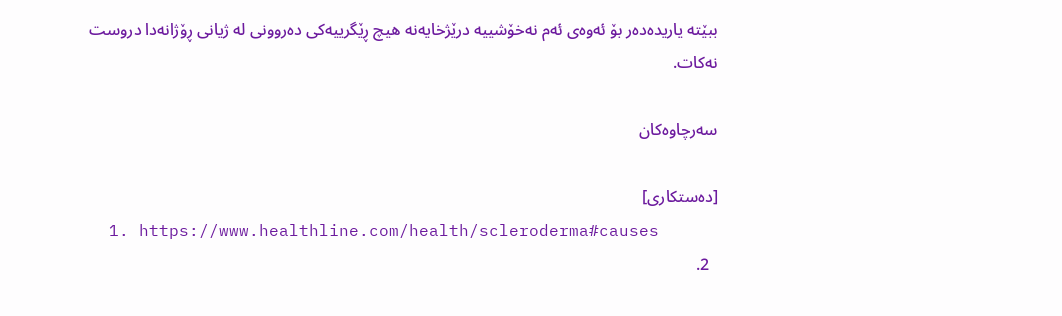ببێتە یاریدەدەر بۆ ئەوەی ئەم نەخۆشییە درێژخایەنە ھیچ ڕێگرییەکی دەروونی لە ژیانی ڕۆژانەدا دروست نەکات.

سەرچاوەکان

[دەستکاری]
  1. https://www.healthline.com/health/scleroderma#causes
  2.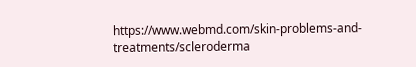https://www.webmd.com/skin-problems-and-treatments/scleroderma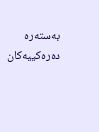بەستەرە دەرەکییەکان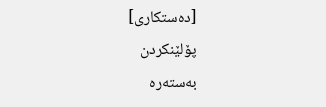[دەستکاری]
پۆلێنکردن
بەستەرە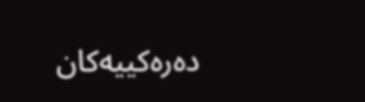دەرەکییەکان